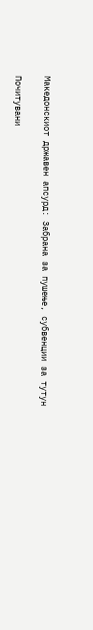Mакедонскиот државен апсурд: Забрана за пушење, субвенции за тутун

Почитувани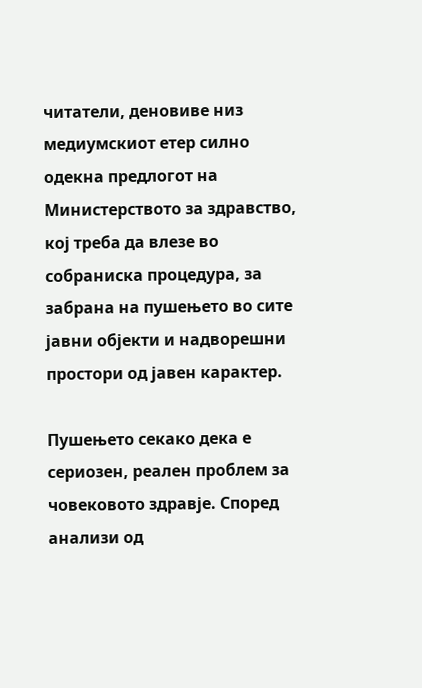читатели, деновиве низ медиумскиот етер силно одекна предлогот на Министерството за здравство, кој треба да влезе во собраниска процедура, за забрана на пушењето во сите јавни објекти и надворешни простори од јавен карактер.

Пушењето секако дека е сериозен, реален проблем за човековото здравје. Според анализи од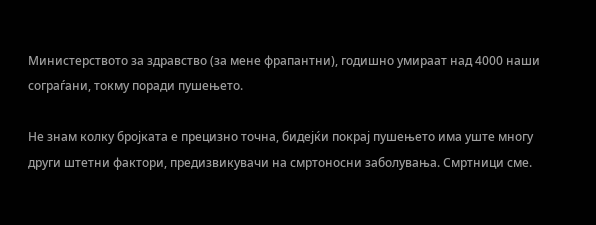Министерството за здравство (за мене фрапантни), годишно умираат над 4000 наши сограѓани, токму поради пушењето.

Не знам колку бројката е прецизно точна, бидејќи покрај пушењето има уште многу други штетни фактори, предизвикувачи на смртоносни заболувања. Смртници сме.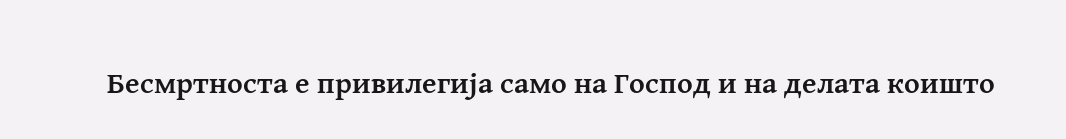Бесмртноста е привилегија само на Господ и на делата коишто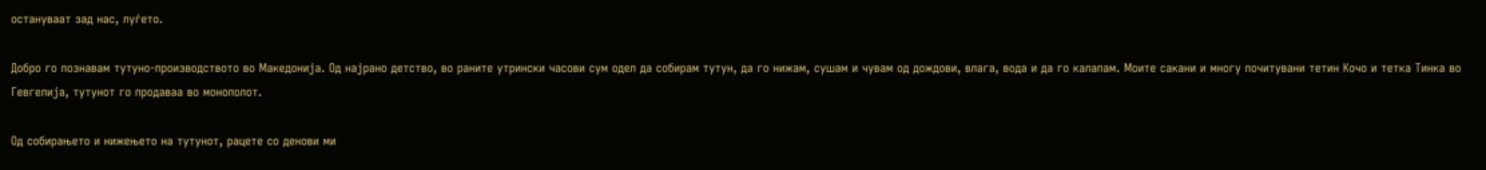остануваат зад нас, луѓето.

Добро го познавам тутуно-производството во Македонија. Од најрано детство, во раните утрински часови сум одел да собирам тутун, да го нижам, сушам и чувам од дождови, влага, вода и да го калапам. Моите сакани и многу почитувани тетин Кочо и тетка Тинка во Гевгелија, тутунот го продаваа во монополот.

Од собирањето и нижењето на тутунот, рацете со денови ми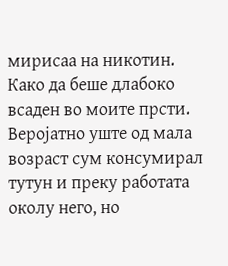мирисаа на никотин. Како да беше длабоко всаден во моите прсти. Веројатно уште од мала возраст сум консумирал тутун и преку работата околу него, но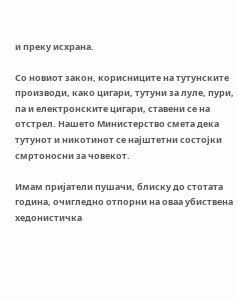и преку исхрана.

Со новиот закон, корисниците на тутунските производи, како цигари, тутуни за луле, пури, па и електронските цигари, ставени се на отстрел. Нашето Министерство смета дека тутунот и никотинот се најштетни состојки смртоносни за човекот.

Имам пријатели пушачи, блиску до стотата година, очигледно отпорни на оваа убиствена хедонистичка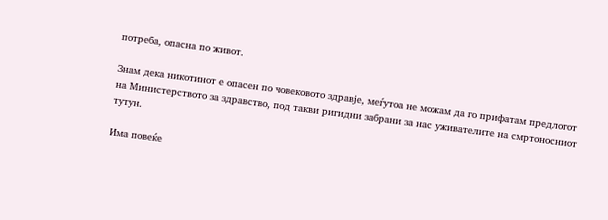потреба, опасна по живот.

Знам дека никотинот е опасен по човековото здравје, меѓутоа не можам да го прифатам предлогот на Министерството за здравство, под такви ригидни забрани за нас уживателите на смртоносниот тутун.

Има повеќе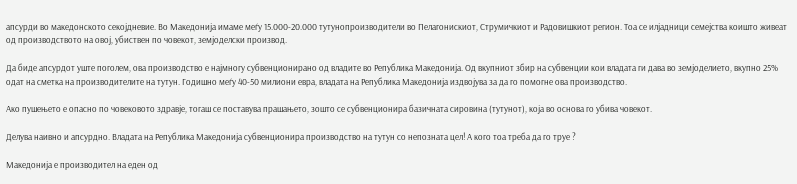апсурди во македонското секојдневие. Во Македонија имаме меѓу 15.000-20.000 тутунопроизводители во Пелагонискиот, Струмичкиот и Радовишкиот регион. Тоа се илјадници семејства коишто живеат од производството на овој, убиствен по човекот, земјоделски производ.

Да биде апсурдот уште поголем, ова производство е најмногу субвенционирано од владите во Република Македонија. Од вкупниот збир на субвенции кои владата ги дава во земјоделието, вкупно 25% одат на сметка на производителите на тутун. Годишно меѓу 40-50 милиони евра, владата на Република Македонија издвојува за да го помогне ова производство.

Ако пушењето е опасно по човековото здравје, тогаш се поставува прашањето, зошто се субвенционира базичната сировина (тутунот), која во основа го убива човекот.

Делува наивно и апсурдно. Владата на Република Македонија субвенционира производство на тутун со непозната цел! А кого тоа треба да го труе ?

Македонија е производител на еден од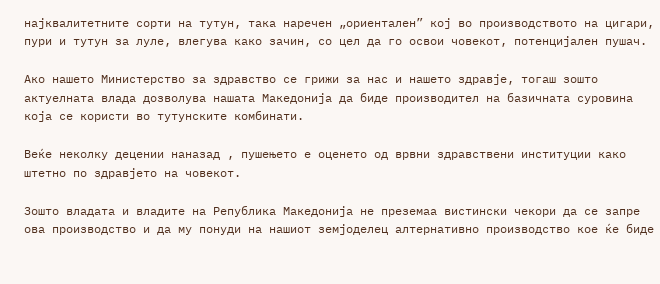најквалитетните сорти на тутун, така наречен „ориентален” кој во производството на цигари, пури и тутун за луле, влегува како зачин, со цел да го освои човекот, потенцијален пушач.

Ако нашето Министерство за здравство се грижи за нас и нашето здравје, тогаш зошто актуелната влада дозволува нашата Македонија да биде производител на базичната суровина која се користи во тутунските комбинати.

Веќе неколку децении наназад , пушењето е оценето од врвни здравствени институции како штетно по здравјето на човекот.

Зошто владата и владите на Република Македонија не преземаа вистински чекори да се запре ова производство и да му понуди на нашиот земјоделец алтернативно производство кое ќе биде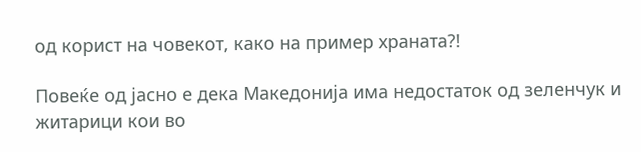од корист на човекот, како на пример храната?!

Повеќе од јасно е дека Македонија има недостаток од зеленчук и житарици кои во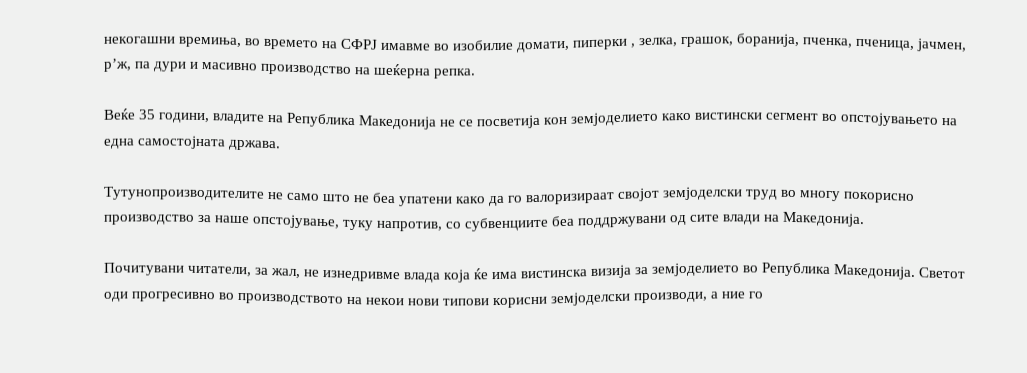некогашни времиња, во времето на СФРЈ имавме во изобилие домати, пиперки , зелка, грашок, боранија, пченка, пченица, јачмен, р’ж, па дури и масивно производство на шеќерна репка.

Веќе 35 години, владите на Република Македонија не се посветија кон земјоделието како вистински сегмент во опстојувањето на една самостојната држава.

Тутунопроизводителите не само што не беа упатени како да го валоризираат својот земјоделски труд во многу покорисно производство за наше опстојување, туку напротив, со субвенциите беа поддржувани од сите влади на Македонија.

Почитувани читатели, за жал, не изнедривме влада која ќе има вистинска визија за земјоделието во Република Македонија. Светот оди прогресивно во производството на некои нови типови корисни земјоделски производи, а ние го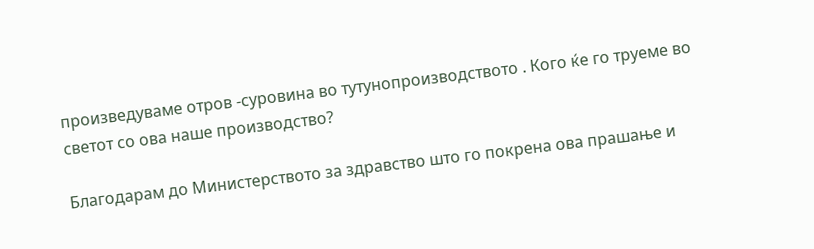произведуваме отров -суровина во тутунопроизводството . Кого ќе го труеме во светот со ова наше производство?

Благодарам до Министерството за здравство што го покрена ова прашање и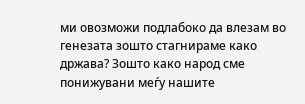ми овозможи подлабоко да влезам во генезата зошто стагнираме како држава? Зошто како народ сме понижувани меѓу нашите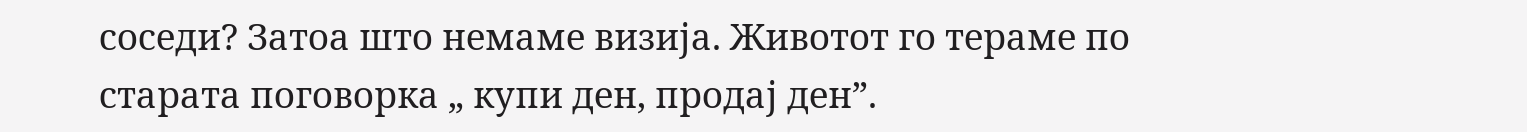соседи? Затоа што немаме визија. Животот го тераме по старата поговорка „ купи ден, продај ден”.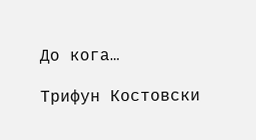До кога…

Трифун Костовски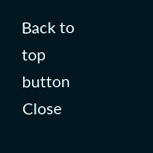Back to top button
Close